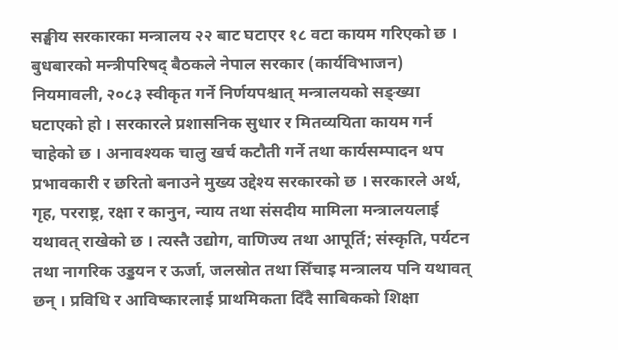सङ्घीय सरकारका मन्त्रालय २२ बाट घटाएर १८ वटा कायम गरिएको छ । बुधबारको मन्त्रीपरिषद् बैठकले नेपाल सरकार (कार्यविभाजन) नियमावली, २०८३ स्वीकृत गर्ने निर्णयपश्चात् मन्त्रालयको सङ्ख्या घटाएको हो । सरकारले प्रशासनिक सुधार र मितव्ययिता कायम गर्न चाहेको छ । अनावश्यक चालु खर्च कटौती गर्ने तथा कार्यसम्पादन थप प्रभावकारी र छरितो बनाउने मुख्य उद्देश्य सरकारको छ । सरकारले अर्थ, गृह, परराष्ट्र, रक्षा र कानुन, न्याय तथा संसदीय मामिला मन्त्रालयलाई यथावत् राखेको छ । त्यस्तै उद्योग, वाणिज्य तथा आपूर्ति; संस्कृति, पर्यटन तथा नागरिक उड्डयन र ऊर्जा, जलस्रोत तथा सिँचाइ मन्त्रालय पनि यथावत् छन् । प्रविधि र आविष्कारलाई प्राथमिकता दिँदै साबिकको शिक्षा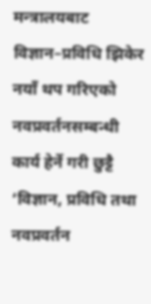मन्त्रालयबाट विज्ञान–प्रविधि झिकेर नयाँ थप गरिएको नवप्रवर्तनसम्बन्धी कार्य हेर्ने गरी छुट्टै ‘विज्ञान, प्रविधि तथा नवप्रवर्तन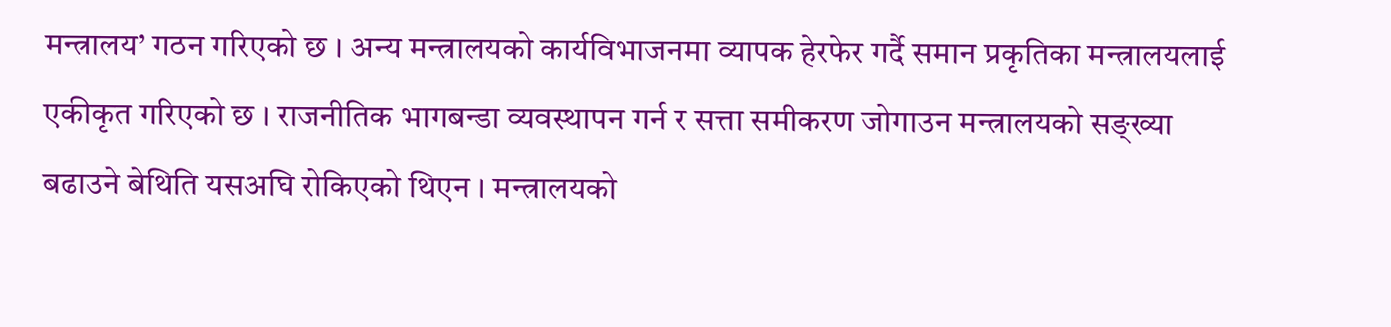मन्त्रालय’ गठन गरिएको छ । अन्य मन्त्रालयको कार्यविभाजनमा व्यापक हेरफेर गर्दै समान प्रकृतिका मन्त्रालयलाई एकीकृत गरिएको छ । राजनीतिक भागबन्डा व्यवस्थापन गर्न र सत्ता समीकरण जोगाउन मन्त्रालयको सङ्ख्या बढाउने बेथिति यसअघि रोकिएको थिएन । मन्त्रालयको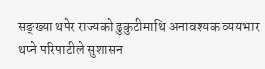सङ्ख्या थपेर राज्यको ढुकुटीमाथि अनावश्यक व्ययभार थप्ने परिपाटीले सुशासन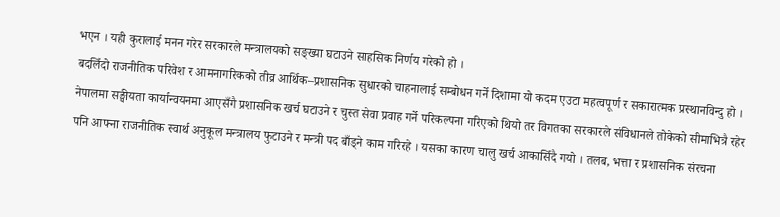भएन । यही कुरालाई मनन गरेर सरकारले मन्त्रालयको सङ्ख्या घटाउने साहसिक निर्णय गरेको हो ।
बदलिँदो राजनीतिक परिवेश र आमनागरिकको तीव्र आर्थिक–प्रशासनिक सुधारको चाहनालाई सम्बोधन गर्ने दिशामा यो कदम एउटा महत्वपूर्ण र सकारात्मक प्रस्थानविन्दु हो । नेपालमा सङ्घीयता कार्यान्वयनमा आएसँगै प्रशासनिक खर्च घटाउने र चुस्त सेवा प्रवाह गर्ने परिकल्पना गरिएको थियो तर विगतका सरकारले संविधानले तोकेको सीमाभित्रै रहेर पनि आफ्ना राजनीतिक स्वार्थ अनुकूल मन्त्रालय फुटाउने र मन्त्री पद बाँड्ने काम गरिरहे । यसका कारण चालु खर्च आकासिँदै गयो । तलब, भत्ता र प्रशासनिक संरचना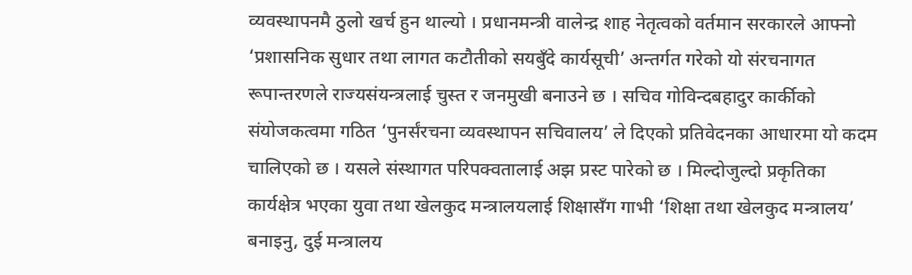व्यवस्थापनमै ठुलो खर्च हुन थाल्यो । प्रधानमन्त्री वालेन्द्र शाह नेतृत्वको वर्तमान सरकारले आफ्नो ‘प्रशासनिक सुधार तथा लागत कटौतीको सयबुँदे कार्यसूची’ अन्तर्गत गरेको यो संरचनागत रूपान्तरणले राज्यसंयन्त्रलाई चुस्त र जनमुखी बनाउने छ । सचिव गोविन्दबहादुर कार्कीको संयोजकत्वमा गठित ‘पुनर्संरचना व्यवस्थापन सचिवालय’ ले दिएको प्रतिवेदनका आधारमा यो कदम चालिएको छ । यसले संस्थागत परिपक्वतालाई अझ प्रस्ट पारेको छ । मिल्दोजुल्दो प्रकृतिका कार्यक्षेत्र भएका युवा तथा खेलकुद मन्त्रालयलाई शिक्षासँग गाभी ‘शिक्षा तथा खेलकुद मन्त्रालय’ बनाइनु, दुई मन्त्रालय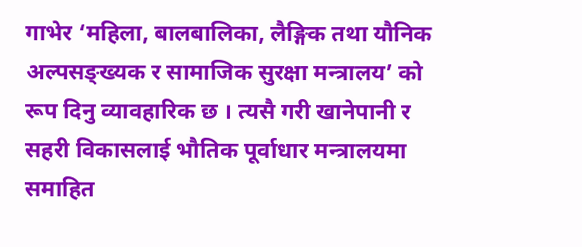गाभेर ‘महिला, बालबालिका, लैङ्गिक तथा यौनिक अल्पसङ्ख्यक र सामाजिक सुरक्षा मन्त्रालय’ को रूप दिनु व्यावहारिक छ । त्यसै गरी खानेपानी र सहरी विकासलाई भौतिक पूर्वाधार मन्त्रालयमा समाहित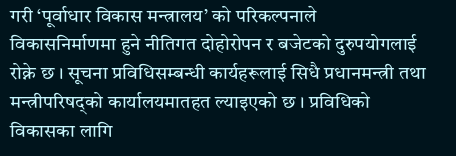गरी ‘पूर्वाधार विकास मन्त्रालय’ को परिकल्पनाले विकासनिर्माणमा हुने नीतिगत दोहोरोपन र बजेटको दुरुपयोगलाई रोक्ने छ । सूचना प्रविधिसम्बन्धी कार्यहरूलाई सिधै प्रधानमन्त्री तथा मन्त्रीपरिषद्को कार्यालयमातहत ल्याइएको छ । प्रविधिको विकासका लागि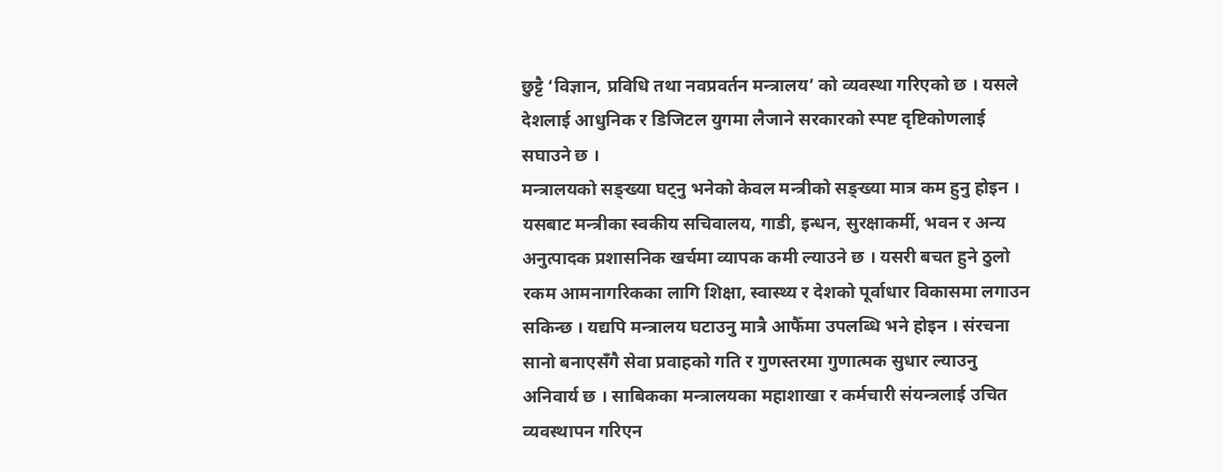छुट्टै ‘विज्ञान, प्रविधि तथा नवप्रवर्तन मन्त्रालय’ को व्यवस्था गरिएको छ । यसले देशलाई आधुनिक र डिजिटल युगमा लैजाने सरकारको स्पष्ट दृष्टिकोणलाई सघाउने छ ।
मन्त्रालयको सङ्ख्या घट्नु भनेको केवल मन्त्रीको सङ्ख्या मात्र कम हुनु होइन । यसबाट मन्त्रीका स्वकीय सचिवालय, गाडी, इन्धन, सुरक्षाकर्मी, भवन र अन्य अनुत्पादक प्रशासनिक खर्चमा व्यापक कमी ल्याउने छ । यसरी बचत हुने ठुलो रकम आमनागरिकका लागि शिक्षा, स्वास्थ्य र देशको पूर्वाधार विकासमा लगाउन सकिन्छ । यद्यपि मन्त्रालय घटाउनु मात्रै आफैँमा उपलब्धि भने होइन । संरचना सानो बनाएसँगै सेवा प्रवाहको गति र गुणस्तरमा गुणात्मक सुधार ल्याउनु अनिवार्य छ । साबिकका मन्त्रालयका महाशाखा र कर्मचारी संयन्त्रलाई उचित व्यवस्थापन गरिएन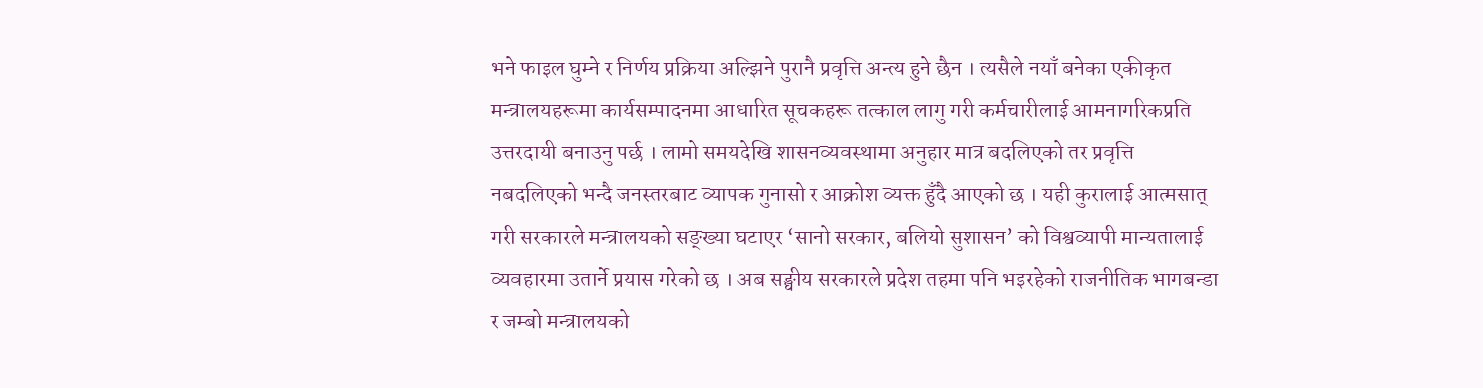भने फाइल घुम्ने र निर्णय प्रक्रिया अल्झिने पुरानै प्रवृत्ति अन्त्य हुने छैन । त्यसैले नयाँ बनेका एकीकृत मन्त्रालयहरूमा कार्यसम्पादनमा आधारित सूचकहरू तत्काल लागु गरी कर्मचारीलाई आमनागरिकप्रति उत्तरदायी बनाउनु पर्छ । लामो समयदेखि शासनव्यवस्थामा अनुहार मात्र बदलिएको तर प्रवृत्ति नबदलिएको भन्दै जनस्तरबाट व्यापक गुनासो र आक्रोश व्यक्त हुँदै आएको छ । यही कुरालाई आत्मसात् गरी सरकारले मन्त्रालयको सङ्ख्या घटाएर ‘सानो सरकार, बलियो सुशासन’ को विश्वव्यापी मान्यतालाई व्यवहारमा उतार्ने प्रयास गरेको छ । अब सङ्घीय सरकारले प्रदेश तहमा पनि भइरहेको राजनीतिक भागबन्डा र जम्बो मन्त्रालयको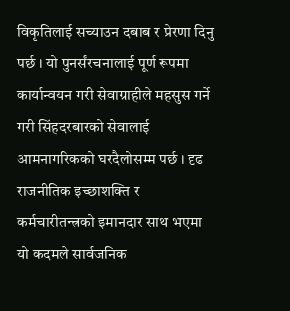विकृतिलाई सच्याउन दबाब र प्रेरणा दिनु पर्छ । यो पुनर्संरचनालाई पूर्ण रूपमा कार्यान्वयन गरी सेवाग्राहीले महसुस गर्ने गरी सिंहदरबारको सेवालाई आमनागरिकको घरदैलोसम्म पर्छ । दृढ राजनीतिक इच्छाशक्ति र कर्मचारीतन्त्रको इमानदार साथ भएमा यो कदमले सार्वजनिक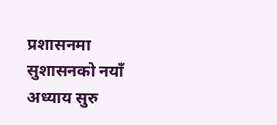प्रशासनमा सुशासनको नयाँ अध्याय सुरु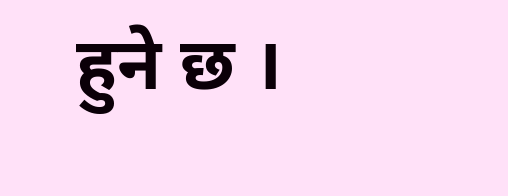हुने छ ।